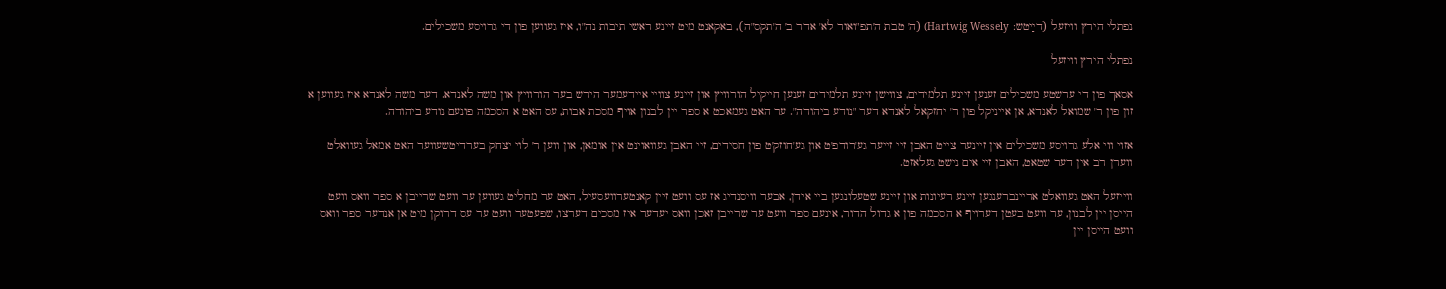נפתלי הירץ וויזעל (דײַטש: Hartwig Wessely) (ה' טבת ה'תפ"ואור לא' אדר ב' ה'תקס"ה), באקאנט מיט זיינע ראשי תיבות נה"ו, איז געווען פון די גרויסע משכילים.

נפתלי הירץ וויזעל

אסאך פון די ערשטע משכילים זענען זיינע תלמידים, צווישן זיינע תלמידים זענען חייקיל הורוויץ און זיינע צוויי איידעמער הירש בער הורוויץ און משה לאנדא. דער משה לאנדא איז געווען א זון פון ר' שמואל לאנדא, אן אייניקל פון ר' יחזקאל לאנדא דער "נודע ביהודה". ער האט געמאכט א ספר יין לבנון אויף מסכת אבות, עס האט א הסכמה פונעם נודע ביהודה.

אזוי ווי אלע גרויסע משכילים אין זיינער צייט האבן זיי זייער גע'רודפ'ט און גע'חוזק'ט פון חסידים, זיי האבן געוואוינט אין אומאן, און ווען ר' לוי יצחק בערדיטשעווער האט אמאל געוואלט ווערן רב אין דער שטאט, האבן זיי אים נישט געלאזט.

ווייזעל האט געוואלט אריינברענגען זיינע רעיונות און זיינע שטעלונגען ביי אידן, אבער וויסנדיג אז עס וועט זיין קאנטערוועסעיל, האט ער מחליט געווען ער וועט שרייבן א ספר וואס וועט הייסן יין לבנון, ער וועט בעטן דערויף א הסכמה פון א גדול הדור, אינעם ספר וועט ער שרייבן זאכן וואס יעדער איז מסכים דערצו, שפעטער וועט ער עס דרוקן מיט אן אנדער ספר וואס וועט הייסן יין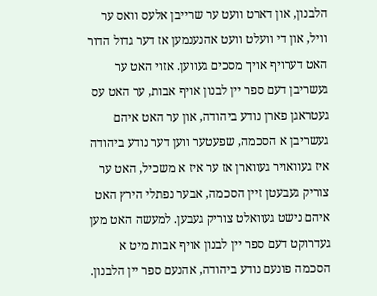הלבנון, און דארט וועט ער שרייבן אלעס וואס ער וויל, און די וועלט וועט אהנענמען אז דער גדול הדור האט דערויף אויך מסכים געווען. אזוי האט ער געשריבן דעם ספר יין לבנון אויף אבות, ער האט עס געטראגן פארן נודע ביהודה, און ער האט איהם געשריבן א הסכמה, שפעטער ווען דער נודע ביהודה איז געוואויר געווארן אז ער איז א משכיל, האט ער צוריק געבעטן זיין הסכמה, אבער נפתלי הירץ האט איהם נישט געוואלט צוריק געבען. למעשה האט מען געדרוקט דעם ספר יין לבנון אויף אבות מיט א הסכמה פונעם נודע ביהודה, אהנעם ספר יין הלבנון.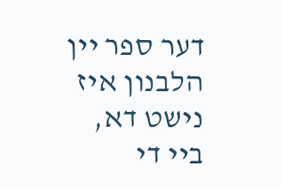דער ספר יין הלבנון איז נישט דא, ביי די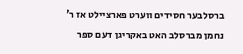ברסלבער חסידים ווערט פארציילט אז ר' נחמן מברסלב האט באקריגן דעם ספר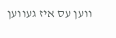ווען עס איז געווען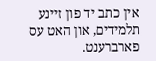אין כתב יד פון זיינע תלמידים, און האט עס פארברענט.